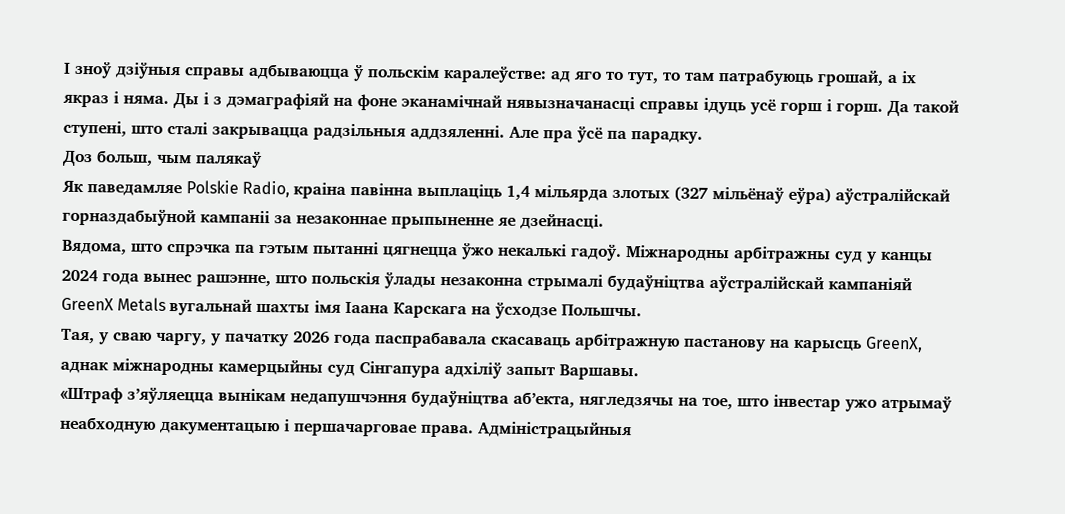І зноў дзіўныя справы адбываюцца ў польскім каралеўстве: ад яго то тут, то там патрабуюць грошай, а іх якраз і няма. Ды і з дэмаграфіяй на фоне эканамічнай нявызначанасці справы ідуць усё горш і горш. Да такой ступені, што сталі закрывацца радзільныя аддзяленні. Але пра ўсё па парадку.
Доз больш, чым палякаў
Як паведамляе Polskie Radio, краіна павінна выплаціць 1,4 мільярда злотых (327 мільёнаў еўра) аўстралійскай горназдабыўной кампаніі за незаконнае прыпыненне яе дзейнасці.
Вядома, што спрэчка па гэтым пытанні цягнецца ўжо некалькі гадоў. Міжнародны арбітражны суд у канцы 2024 года вынес рашэнне, што польскія ўлады незаконна стрымалі будаўніцтва аўстралійскай кампаніяй GreenX Metals вугальнай шахты імя Іаана Карскага на ўсходзе Польшчы.
Тая, у сваю чаргу, у пачатку 2026 года паспрабавала скасаваць арбітражную пастанову на карысць GreenX, аднак міжнародны камерцыйны суд Сінгапура адхіліў запыт Варшавы.
«Штраф з’яўляецца вынікам недапушчэння будаўніцтва аб’екта, нягледзячы на тое, што інвестар ужо атрымаў неабходную дакументацыю і першачарговае права. Адміністрацыйныя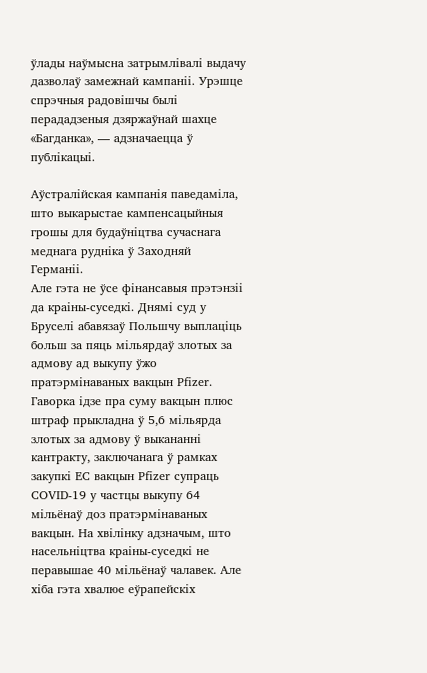ўлады наўмысна затрымлівалі выдачу дазволаў замежнай кампаніі. Урэшце спрэчныя радовішчы былі перададзеныя дзяржаўнай шахце «Багданка», — адзначаецца ў публікацыі.

Аўстралійская кампанія паведаміла, што выкарыстае кампенсацыйныя грошы для будаўніцтва сучаснага меднага рудніка ў Заходняй Германіі.
Але гэта не ўсе фінансавыя прэтэнзіі да краіны-суседкі. Днямі суд у Бруселі абавязаў Польшчу выплаціць больш за пяць мільярдаў злотых за адмову ад выкупу ўжо пратэрмінаваных вакцын Pfizer.
Гаворка ідзе пра суму вакцын плюс штраф прыкладна ў 5,6 мільярда злотых за адмову ў выкананні кантракту, заключанага ў рамках закупкі ЕС вакцын Pfizer супраць COVID-19 у частцы выкупу 64 мільёнаў доз пратэрмінаваных вакцын. На хвілінку адзначым, што насельніцтва краіны-суседкі не перавышае 40 мільёнаў чалавек. Але хіба гэта хвалюе еўрапейскіх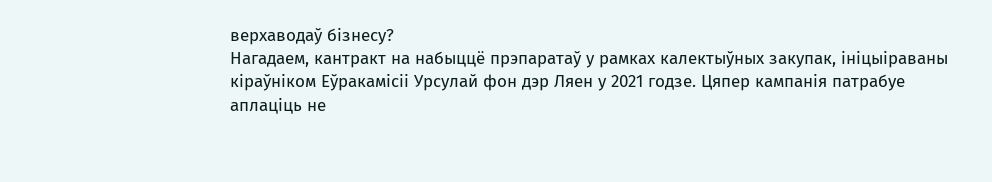верхаводаў бізнесу?
Нагадаем, кантракт на набыццё прэпаратаў у рамках калектыўных закупак, ініцыіраваны кіраўніком Еўракамісіі Урсулай фон дэр Ляен у 2021 годзе. Цяпер кампанія патрабуе аплаціць не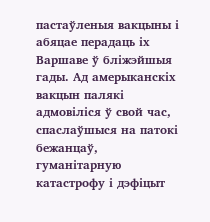пастаўленыя вакцыны і абяцае перадаць іх Варшаве ў бліжэйшыя гады. Ад амерыканскіх вакцын палякі адмовіліся ў свой час, спаслаўшыся на патокі бежанцаў, гуманітарную катастрофу і дэфіцыт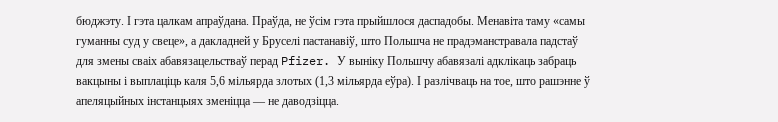бюджэту. І гэта цалкам апраўдана. Праўда, не ўсім гэта прыйшлося даспадобы. Менавіта таму «самы гуманны суд у свеце», а дакладней у Бруселі пастанавіў, што Польшча не прадэманстравала падстаў для змены сваіх абавязацельстваў перад Pfizer. У выніку Польшчу абавязалі адклікаць забраць вакцыны і выплаціць каля 5,6 мільярда злотых (1,3 мільярда еўра). І разлічваць на тое, што рашэнне ў апеляцыйных інстанцыях зменіцца — не даводзіцца.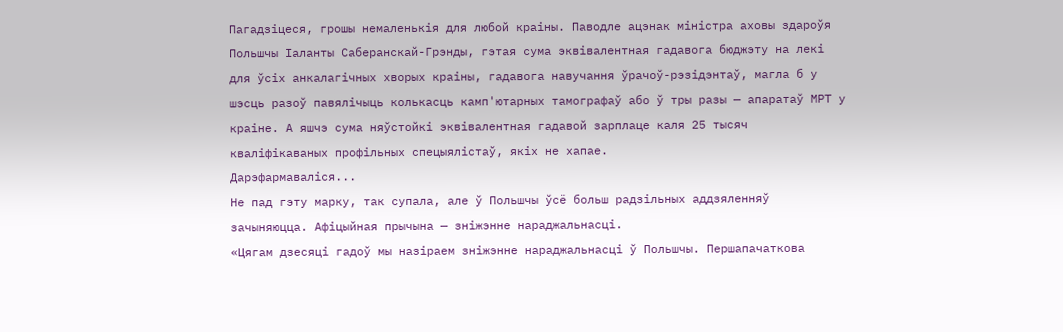Пагадзіцеся, грошы немаленькія для любой краіны. Паводле ацэнак міністра аховы здароўя Польшчы Іаланты Саберанскай-Грэнды, гэтая сума эквівалентная гадавога бюджэту на лекі для ўсіх анкалагічных хворых краіны, гадавога навучання ўрачоў-рэзідэнтаў, магла б у шэсць разоў павялічыць колькасць камп'ютарных тамографаў або ў тры разы — апаратаў МРТ у краіне. А яшчэ сума няўстойкі эквівалентная гадавой зарплаце каля 25 тысяч кваліфікаваных профільных спецыялістаў, якіх не хапае.
Дарэфармаваліся...
Не пад гэту марку, так супала, але ў Польшчы ўсё больш радзільных аддзяленняў зачыняюцца. Афіцыйная прычына — зніжэнне нараджальнасці.
«Цягам дзесяці гадоў мы назіраем зніжэнне нараджальнасці ў Польшчы. Першапачаткова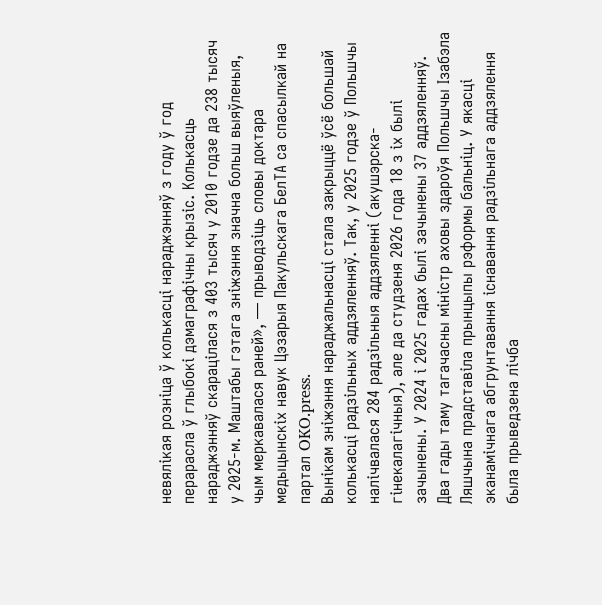невялікая розніца ў колькасці нараджэнняў з году ў год перарасла ў глыбокі дэмаграфічны крызіс. Колькасць нараджэнняў скарацілася з 403 тысяч у 2010 годзе да 238 тысяч у 2025-м. Маштабы гэтага зніжэння значна больш выяўленыя, чым меркавалася раней», — прыводзіць словы доктара медыцынскіх навук Цэзарыя Пакульскага БелТА са спасылкай на партал OKO.press.
Вынікам зніжэння нараджальнасці стала закрыццё ўсё большай колькасці радзільных аддзяленняў. Так, у 2025 годзе ў Польшчы налічвалася 284 радзільныя аддзяленні (акушэрска-гінекалагічныя), але да студзеня 2026 года 18 з іх былі зачынены. У 2024 і 2025 гадах былі зачынены 37 аддзяленняў.
Два гады таму тагачасны міністр аховы здароўя Польшчы Ізабэла Ляшчына прадставіла прынцыпы рэформы бальніц. У якасці эканамічнага абгрунтавання існавання радзільнага аддзялення была прыведзена лічба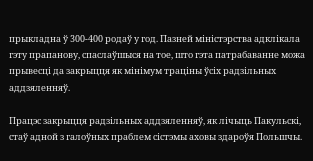прыкладна ў 300-400 родаў у год. Пазней міністэрства адклікала гэту прапанову, спаслаўшыся на тое, што гэта патрабаванне можа прывесці да закрыцця як мінімум траціны ўсіх радзільных аддзяленняў.

Працэс закрыцця радзільных аддзяленняў, як лічыць Пакульскі, стаў адной з галоўных праблем сістэмы аховы здароўя Польшчы.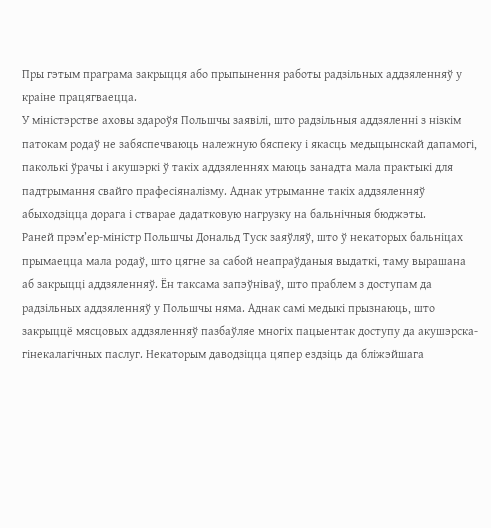Пры гэтым праграма закрыцця або прыпынення работы радзільных аддзяленняў у краіне працягваецца.
У міністэрстве аховы здароўя Польшчы заявілі, што радзільныя аддзяленні з нізкім патокам родаў не забяспечваюць належную бяспеку і якасць медыцынскай дапамогі, паколькі ўрачы і акушэркі ў такіх аддзяленнях маюць занадта мала практыкі для падтрымання свайго прафесіяналізму. Аднак утрыманне такіх аддзяленняў абыходзіцца дорага і стварае дадатковую нагрузку на бальнічныя бюджэты.
Раней прэм’ер-міністр Польшчы Дональд Туск заяўляў, што ў некаторых бальніцах прымаецца мала родаў, што цягне за сабой неапраўданыя выдаткі, таму вырашана аб закрыцці аддзяленняў. Ён таксама запэўніваў, што праблем з доступам да радзільных аддзяленняў у Польшчы няма. Аднак самі медыкі прызнаюць, што закрыццё мясцовых аддзяленняў пазбаўляе многіх пацыентак доступу да акушэрска-гінекалагічных паслуг. Некаторым даводзіцца цяпер ездзіць да бліжэйшага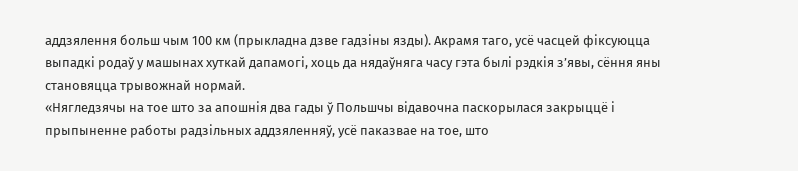аддзялення больш чым 100 км (прыкладна дзве гадзіны язды). Акрамя таго, усё часцей фіксуюцца выпадкі родаў у машынах хуткай дапамогі, хоць да нядаўняга часу гэта былі рэдкія з’явы, сёння яны становяцца трывожнай нормай.
«Нягледзячы на тое што за апошнія два гады ў Польшчы відавочна паскорылася закрыццё і прыпыненне работы радзільных аддзяленняў, усё паказвае на тое, што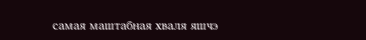самая маштабная хваля яшчэ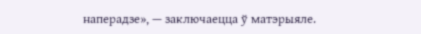наперадзе», — заключаецца ў матэрыяле.